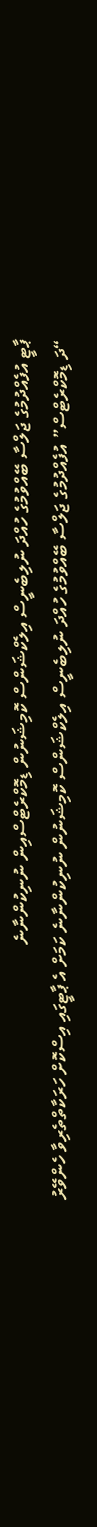ޕާޓީ އުފެއްދުމުގެ ޖަލްސާ ބޭއްވުމުގެ ހުއްދަ ނުލިބެނީސް އިލެކްޝަންސް ކޮމިޝަނުން ޑިމޮކްރެޓްސްއިން ނުނިކުންނާނެ
“ދަ ޑިމޮކްރެޓްސް” އުފެއްދުމުގެ ޖަލްސާ ބޭއްވުމުގެ ހުއްދަ ނުލިބެނީސް އިލެކްޝަންސް ކޮމިޝަނުން ނުނިކުންނާނެ ކަމަށް އެ ޕާޓީގައި އިސްކޮށް ހަރަކާތްތެރިވާ ހެންވޭރު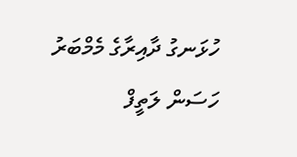ހުޅަނގު ދާއިރާގެ މެމްބަރު ހަސަން ލަތީފް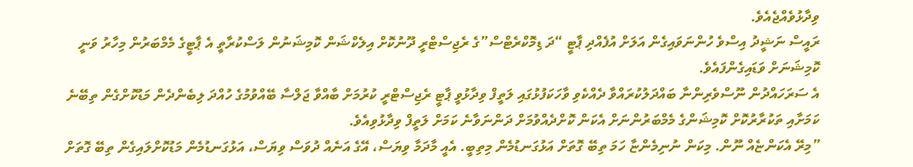ވިދާޅުވެއްޖެއެވެ.
ރައީސް ނަޝީދު އިސްވެ ހުންނަވައިގެން އަލަށް އުފެއްދި ޕާޓީ “ދަ ޑިމޮކްރެޓްސް”ގެ ރެޖިސްޓްރީ ދޫނުކޮށް އިލެކްޝަން ކޮމިޝަނުން ލަސްކުރާތީ އެ ޕާޓީގެ މެމްބަރުން މިހާރު ވަނީ ކޮމިޝަނަށް ވަޑައިގެންފައެވެ.
އެ ސަރަހައްދުން ނޫސްވެރިންނާ ބައްދަލުކުރައްވާ ދެއްކެވި ވާހަކަފުޅުގައި ލަތީފް ވިދާޅުވީ ޕާޓީ ރެޖިސްޓްރީ ކުރުމަށް ބާއްވާ ޖަލްސާ ބޭއްވުމުގެ ހުއްދަ ލިބެންދެން މަޑުކޮށްގެން ތިބޭނެ ކަމަށާއި ތަކުރާރުކޮށް ކޮމިޝަންގެ މެމްބަރުންނަށް އެކަން ކޮށްދެއްވުމަށް ދަންނަވާނެ ކަމަށް ލަތީފް ވިދާޅުވިއެވެ.
”މިރޭ އެކަންޏެއް ނޫން. މިކަން ނުނިމެންޏާ ހަމަ ތިބޭ ގޮތަށް އަޅުގަނޑުމެން މިތިބީ. އެއީ މާދަމާ ވިޔަސް، އޭގެ އަނެއް ދުވަސް ވިޔަސް، އަޅުގަނޑުމެން މަޑުކޮށްލައިގެން ތިބޭ ގޮތަށް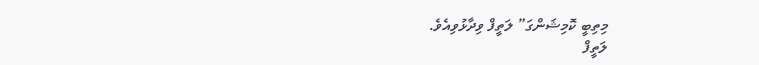މިތިބީ ކޮމިޝަންގަ” ލަތީފް ވިދާޅުވިއެވެ.
ލަތީފް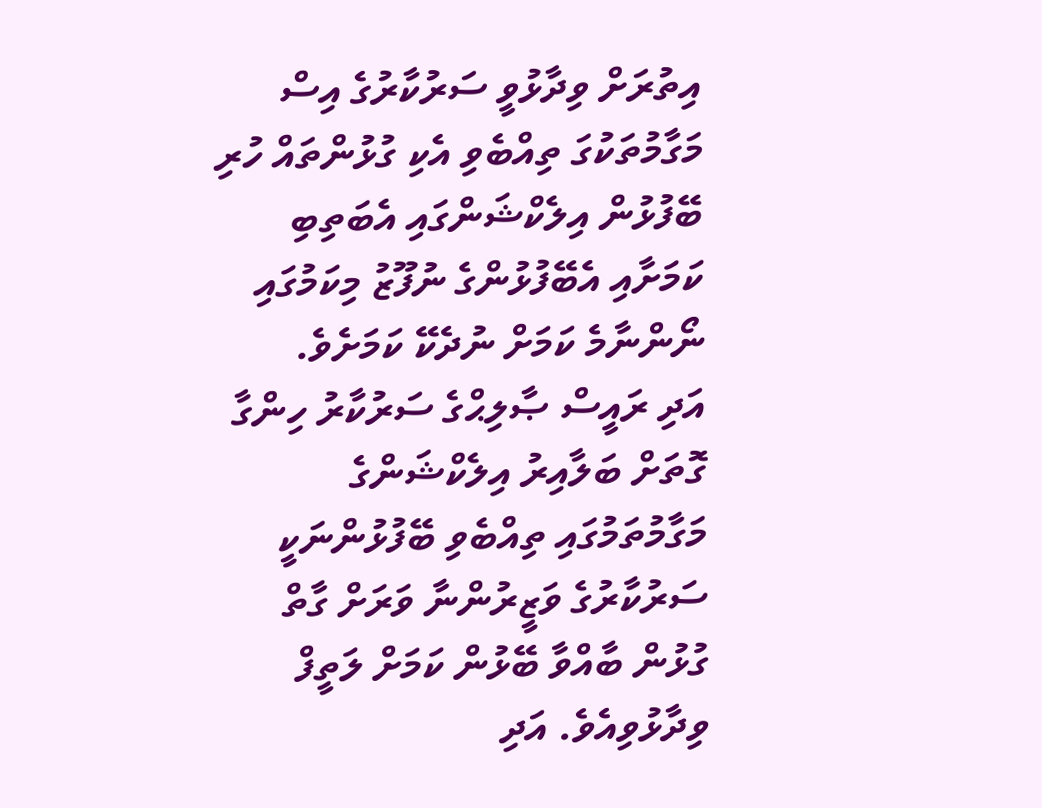އިތުރަށް ވިދާޅުވީ ސަރުކާރުގެ އިސް މަގާމުތަކުގަ ތިއްބެވި އެކި ގުޅުންތައް ހުރި ބޭފުޅުން އިލެކްޝަންގައި އެބަތިބި ކަމަށާއި އެބޭފުޅުންގެ ނުފޫޒު މިކަމުގައި ނޯންނާމެ ކަމަށް ނުދެކޭ ކަމަށެވެ.
އަދި ރައީސް ޞާލިޙްގެ ސަރުކާރު ހިންގާ ގޮތަށް ބަލާއިރު އިލެކްޝަންގެ މަގާމުތަމުގައި ތިއްބެވި ބޭފުޅުންނަކީ ސަރުކާރުގެ ވަޒީރުންނާ ވަރަށް ގާތް ގުޅުން ބާއްވާ ބޭޅުން ކަމަށް ލަތީފް ވިދާޅުވިއެވެ. އަދި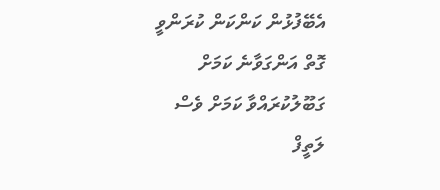އެބޭފުޅުން ކަންކަން ކުރަންވީ ގޮތް އަންގަވާނެ ކަމަށް ގަބޫލުކުރައްވާ ކަމަށް ވެސް ލަތީފް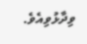ވިދާޅުވިއެވެ.